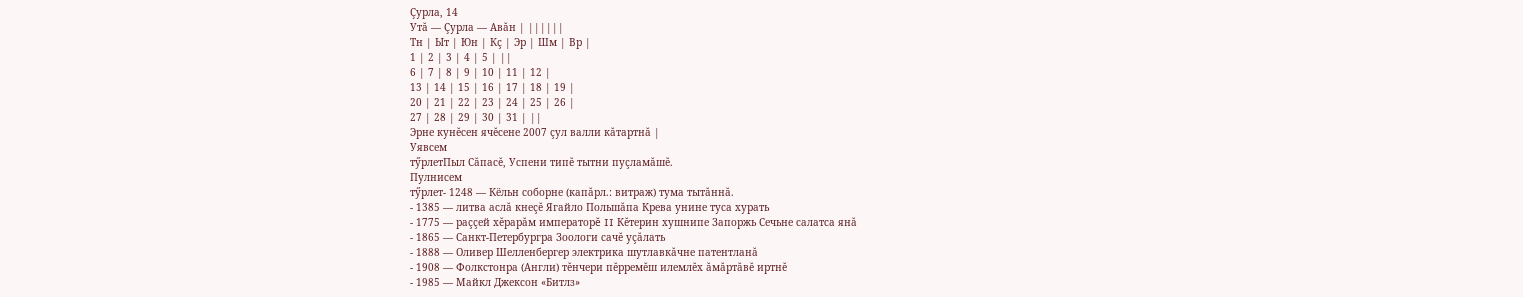Çурла, 14
Утă — Çурла — Авăн | ||||||
Тн | Ыт | Юн | Кç | Эр | Шм | Вр |
1 | 2 | 3 | 4 | 5 | ||
6 | 7 | 8 | 9 | 10 | 11 | 12 |
13 | 14 | 15 | 16 | 17 | 18 | 19 |
20 | 21 | 22 | 23 | 24 | 25 | 26 |
27 | 28 | 29 | 30 | 31 | ||
Эрне кунĕсен ячĕсене 2007 çул валли кăтартнă |
Уявсем
тӳрлетПыл Сăпасĕ, Успени типĕ тытни пуçламăшĕ.
Пулнисем
тӳрлет- 1248 — Кёльн соборне (капăрл.: витраж) тума тытăннă.
- 1385 — литва аслă кнеçĕ Ягайло Польшăпа Крева унине туса хурать
- 1775 — раççей хĕрарăм императорĕ II Кĕтерин хушнипе Запоржь Сечьне салатса янă
- 1865 — Санкт-Петербургра Зоологи сачĕ уçăлать
- 1888 — Оливер Шелленбергер электрика шутлавкăчне патентланă
- 1908 — Фолкстонра (Англи) тĕнчери пĕрремĕш илемлĕх ăмăртăвĕ иртнĕ
- 1985 — Майкл Джексон «Битлз»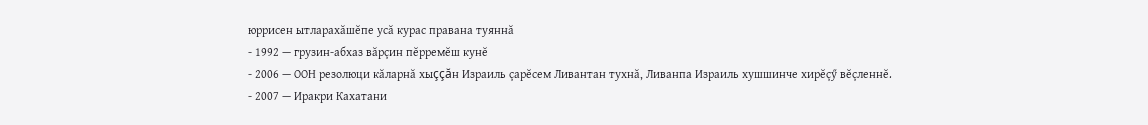юррисен ытларахăшĕпе усă курас правана туяннă
- 1992 — грузин-абхаз вăрçин пĕрремĕш кунĕ
- 2006 — ООН резолюци кăларнă хыççăн Израиль çарĕсем Ливантан тухнă, Ливанпа Израиль хушшинче хирĕçӳ вĕçленнĕ.
- 2007 — Иракри Кахатани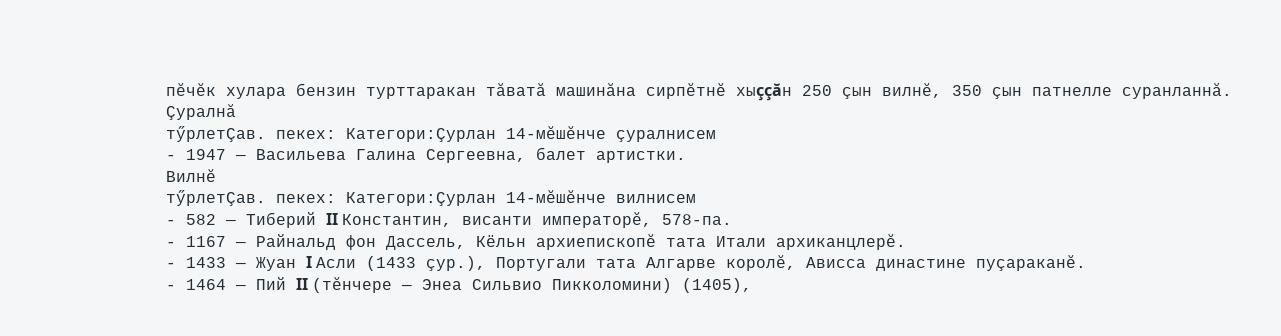пĕчĕк хулара бензин турттаракан тăватă машинăна сирпĕтнĕ хыççăн 250 çын вилнĕ, 350 çын патнелле суранланнă.
Çуралнă
тӳрлетÇав. пекех: Категори:Çурлан 14-мĕшĕнче çуралнисем
- 1947 — Васильева Галина Сергеевна, балет артистки.
Вилнĕ
тӳрлетÇав. пекех: Категори:Çурлан 14-мĕшĕнче вилнисем
- 582 — Тиберий II Константин, висанти императорĕ, 578-па.
- 1167 — Райнальд фон Дассель, Кёльн архиепископĕ тата Итали архиканцлерĕ.
- 1433 — Жуан I Асли (1433 çур.), Португали тата Алгарве королĕ, Ависса династине пуçараканĕ.
- 1464 — Пий II (тĕнчере — Энеа Сильвио Пикколомини) (1405),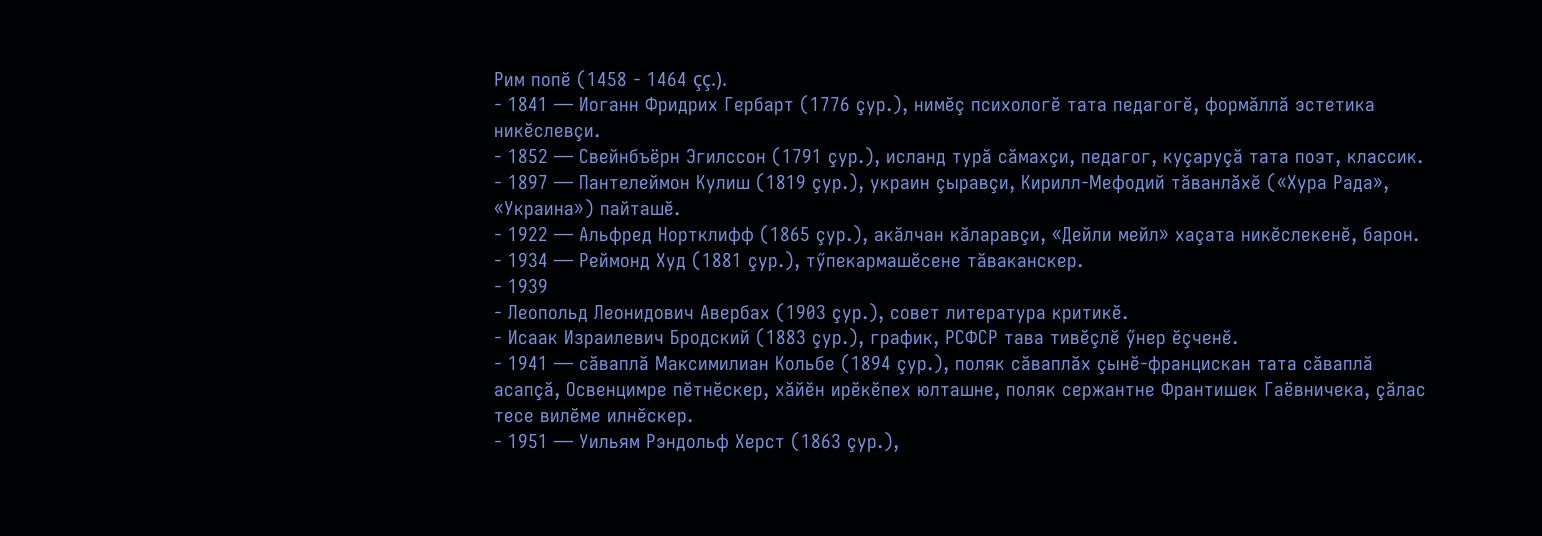Рим попĕ (1458 - 1464 çç.).
- 1841 — Иоганн Фридрих Гербарт (1776 çур.), нимĕç психологĕ тата педагогĕ, формăллă эстетика никĕслевçи.
- 1852 — Свейнбъёрн Эгилссон (1791 çур.), исланд турă сăмахçи, педагог, куçаруçă тата поэт, классик.
- 1897 — Пантелеймон Кулиш (1819 çур.), украин çыравçи, Кирилл-Мефодий тăванлăхĕ («Хура Рада», «Украина») пайташĕ.
- 1922 — Альфред Нортклифф (1865 çур.), акăлчан кăларавçи, «Дейли мейл» хаçата никĕслекенĕ, барон.
- 1934 — Реймонд Худ (1881 çур.), тӳпекармашĕсене тăваканскер.
- 1939
- Леопольд Леонидович Авербах (1903 çур.), совет литература критикĕ.
- Исаак Израилевич Бродский (1883 çур.), график, РСФСР тава тивĕçлĕ ӳнер ĕçченĕ.
- 1941 — сăваплă Максимилиан Кольбе (1894 çур.), поляк сăваплăх çынĕ-францискан тата сăваплă асапçă, Освенцимре пĕтнĕскер, хăйĕн ирĕкĕпех юлташне, поляк сержантне Франтишек Гаёвничека, çăлас тесе вилĕме илнĕскер.
- 1951 — Уильям Рэндольф Херст (1863 çур.),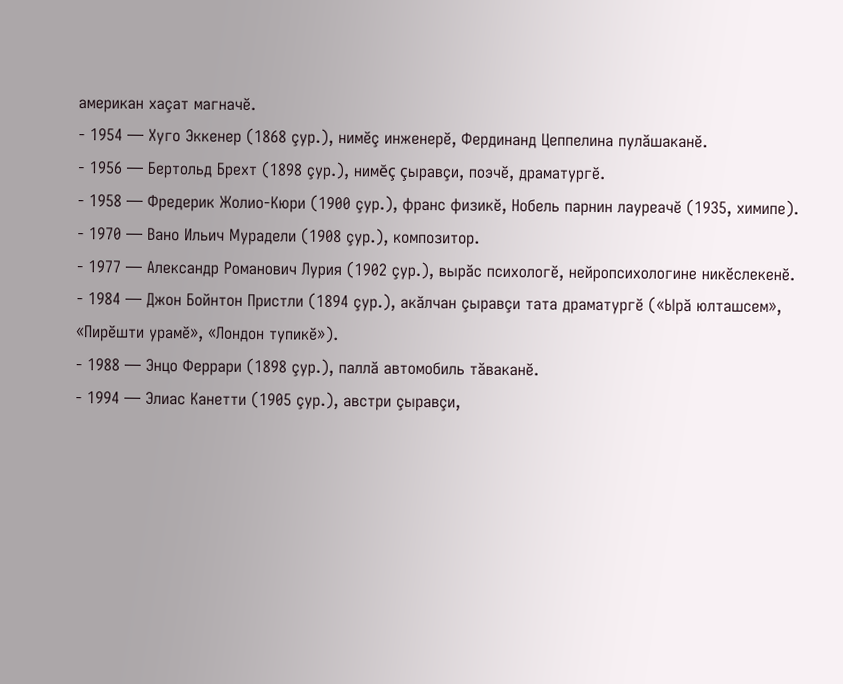американ хаçат магначĕ.
- 1954 — Хуго Эккенер (1868 çур.), нимĕç инженерĕ, Фердинанд Цеппелина пулăшаканĕ.
- 1956 — Бертольд Брехт (1898 çур.), нимĕç çыравçи, поэчĕ, драматургĕ.
- 1958 — Фредерик Жолио-Кюри (1900 çур.), франс физикĕ, Нобель парнин лауреачĕ (1935, химипе).
- 1970 — Вано Ильич Мурадели (1908 çур.), композитор.
- 1977 — Александр Романович Лурия (1902 çур.), вырăс психологĕ, нейропсихологине никĕслекенĕ.
- 1984 — Джон Бойнтон Пристли (1894 çур.), акăлчан çыравçи тата драматургĕ («Ырă юлташсем», «Пирĕшти урамĕ», «Лондон тупикĕ»).
- 1988 — Энцо Феррари (1898 çур.), паллă автомобиль тăваканĕ.
- 1994 — Элиас Канетти (1905 çур.), австри çыравçи,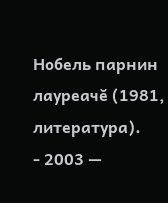Нобель парнин лауреачĕ (1981, литература).
- 2003 —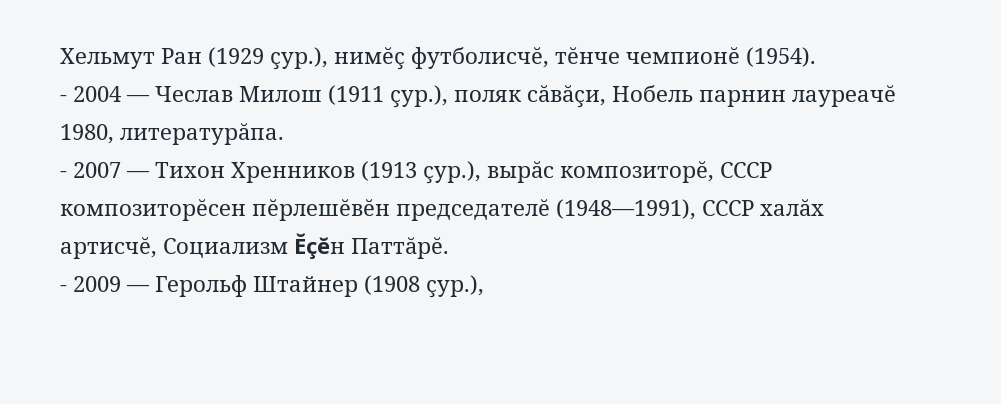Хельмут Ран (1929 çур.), нимĕç футболисчĕ, тĕнче чемпионĕ (1954).
- 2004 — Чеслав Милош (1911 çур.), поляк сăвăçи, Нобель парнин лауреачĕ 1980, литературăпа.
- 2007 — Тихон Хренников (1913 çур.), вырăс композиторĕ, СССР композиторĕсен пĕрлешĕвĕн председателĕ (1948—1991), СССР халăх артисчĕ, Социализм Ĕçĕн Паттăрĕ.
- 2009 — Герольф Штайнер (1908 çур.),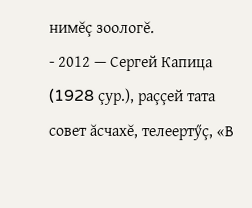нимĕç зоологĕ.
- 2012 — Сергей Капица (1928 çур.), раççей тата совет ăсчахĕ, телеертӳç, «В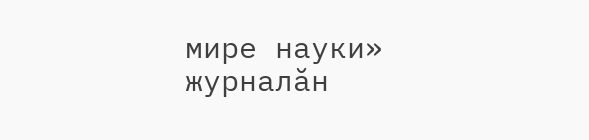мире науки» журналăн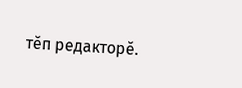тĕп редакторĕ.